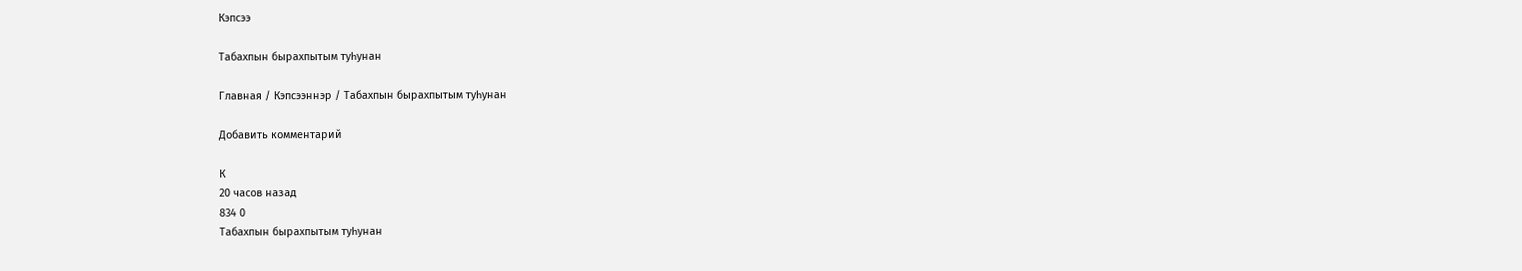Кэпсээ

Табахпын бырахпытым туһунан

Главная / Кэпсээннэр / Табахпын бырахпытым туһунан

Добавить комментарий

К
20 часов назад
834 0
Табахпын бырахпытым туһунан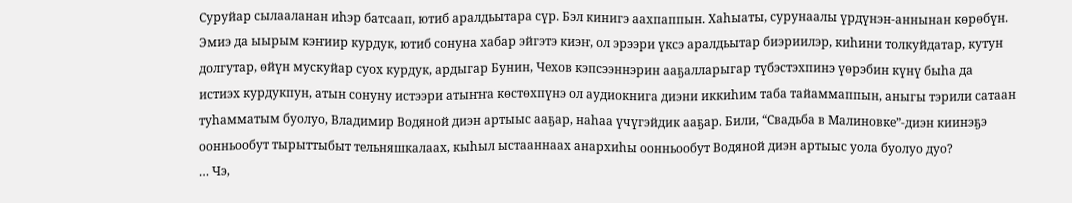Суруйар сылааланан иһэр батсаап, ютиб аралдьытара сүр. Бэл кинигэ аахпаппын. Хаһыаты, сурунаалы үрдүнэн-аннынан көрөбүн. Эмиэ да ыырым кэҥиир курдук, ютиб сонуна хабар эйгэтэ киэҥ, ол эрээри үксэ аралдьытар биэриилэр, киһини толкуйдатар, кутун долгутар, өйүн мускуйар суох курдук, ардыгар Бунин, Чехов кэпсээннэрин ааҕалларыгар түбэстэхпинэ үөрэбин күнү быһа да истиэх курдукпун, атын сонуну истээри атыҥҥа көстөхпүнэ ол аудиокнига диэни иккиһим таба тайаммаппын, аныгы тэрили сатаан туһамматым буолуо, Владимир Водяной диэн артыыс ааҕар, наһаа үчүгэйдик ааҕар. Били, “Свадьба в Малиновке”-диэн киинэҕэ оонньообут тырыттыбыт тельняшкалаах, кыһыл ыстааннаах анархиһы оонньообут Водяной диэн артыыс уола буолуо дуо?
… Чэ,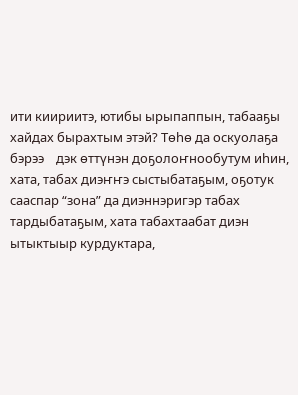ити киириитэ, ютибы ырыпаппын, табааҕы хайдах бырахтым этэй? Төһө да оскуолаҕа бэрээ    дэк өттүнэн доҕолоҥнообутум иһин, хата, табах диэҥҥэ сыстыбатаҕым, оҕотук сааспар “зона” да диэннэригэр табах тардыбатаҕым, хата табахтаабат диэн ытыктыыр курдуктара,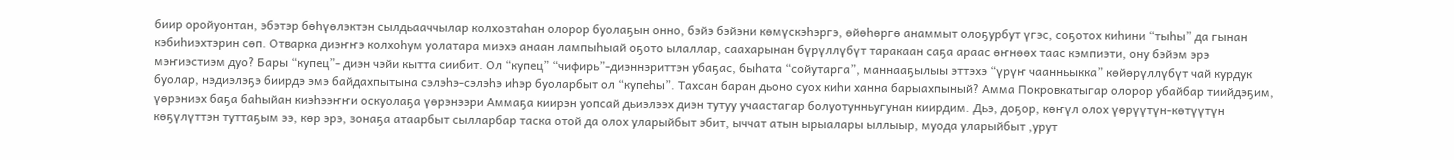биир оройуонтан, эбэтэр бөһүөлэктэн сылдьааччылар колхозтаһан олорор буолаҕын онно, бэйэ бэйэни көмүскэһэргэ, өйөһөргө анаммыт олоҕурбут үгэс, соҕотох киһини “тыһы” да гынан кэбиһиэхтэрин сөп. Отварка диэҥҥэ колхоһум уолатара миэхэ анаан лампыһыай оҕото ылаллар, саахарынан бүрүллүбүт таракаан саҕа араас өҥнөөх таас кэмпиэти, ону бэйэм эрэ мэҥиэстиэм дуо? Бары “купец”- диэн чэйи кытта сиибит. Ол “купец” “чифирь”-диэннэриттэн убаҕас, быһата “сойутарга”, маннааҕылыы эттэхэ “үрүҥ чаанньыкка” көйөрүллүбүт чай курдук буолар, нэдиэлэҕэ биирдэ эмэ байдахпытына сэлэһэ-сэлэһэ иһэр буоларбыт ол “купеһы”. Тахсан баран дьоно суох киһи ханна барыахпыный? Амма Покровкатыгар олорор убайбар тиийдэҕим, үөрэниэх баҕа баһыйан киэһээҥҥи оскуолаҕа үөрэнээри Аммаҕа киирэн уопсай дьиэлээх диэн тутуу учаастагар болуотунньугунан киирдим. Дьэ, доҕор, көҥүл олох үөрүүтүн-көтүүтүн көҕүлүттэн туттаҕым ээ, көр эрэ, зонаҕа атаарбыт сылларбар таска отой да олох уларыйбыт эбит, ыччат атын ырыалары ыллыыр, муода уларыйбыт ,урут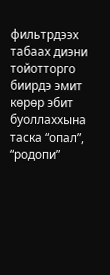фильтрдээх табаах диэни тойотторго биирдэ эмит көрөр эбит буоллаххына таска “опал”, “родопи”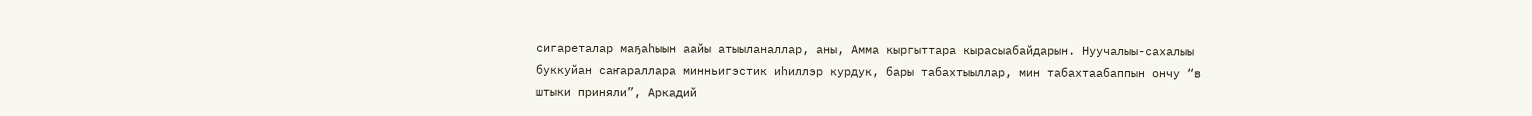сигареталар маҕаһыын аайы атыыланаллар, аны, Амма кыргыттара кырасыабайдарын. Нуучалыы-сахалыы буккуйан саҥараллара минньигэстик иһиллэр курдук, бары табахтыыллар, мин табахтаабаппын ончу “в штыки приняли”, Аркадий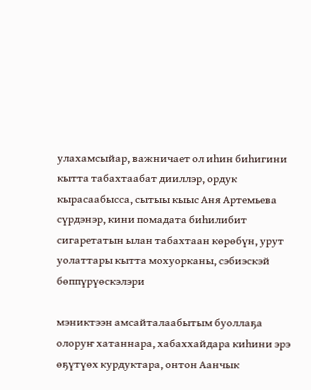улахамсыйар, важничает ол иһин биһигини кытта табахтаабат дииллэр, ордук кырасаабысса, сытыы кыыс Аня Артемьева сүрдэнэр, кини помадата биһилибит сигаретатын ылан табахтаан көрөбүн, урут уолаттары кытта мохуорканы, сэбиэскэй бөппүрүөскэлэри

мэниктээн амсайталаабытым буоллаҕа олоруҥ хатаннара, хабаххайдара киһини эрэ өҕүтүөх курдуктара, онтон Аанчык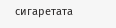сигаретата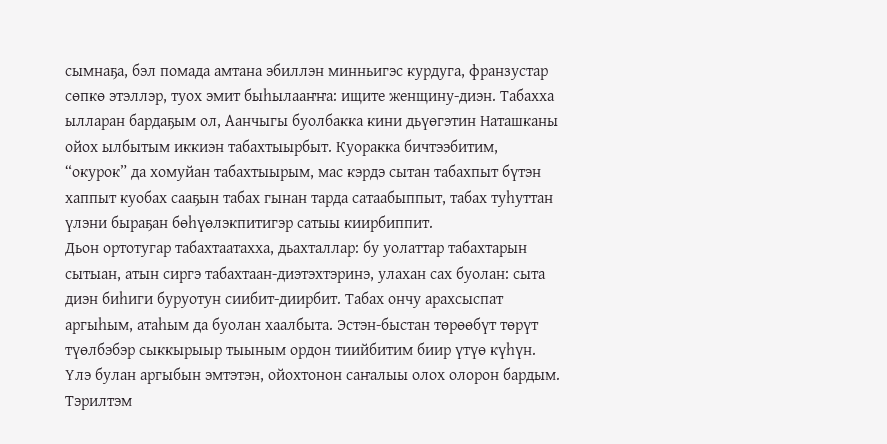сымнаҕа, бэл помада амтана эбиллэн минньигэс курдуга, франзустар сөпкө этэллэр, туох эмит быһылааҥҥа: ищите женщину-диэн. Табахха ылларан бардаҕым ол, Аанчыгы буолбакка кини дьүөгэтин Наташканы ойох ылбытым иккиэн табахтыырбыт. Куоракка бичтээбитим, “окурок” да хомуйан табахтыырым, мас кэрдэ сытан табахпыт бүтэн хаппыт куобах сааҕын табах гынан тарда сатаабыппыт, табах туһуттан үлэни быраҕан бөһүөлэкпитигэр сатыы киирбиппит.
Дьон ортотугар табахтаатахха, дьахталлар: бу уолаттар табахтарын сытыан, атын сиргэ табахтаан-диэтэхтэринэ, улахан сах буолан: сыта диэн биһиги буруотун сиибит-диирбит. Табах ончу арахсыспат аргыһым, атаһым да буолан хаалбыта. Эстэн-быстан төрөөбүт төрүт түөлбэбэр сыккырыыр тыыным ордон тиийбитим биир үтүө күһүн. Үлэ булан аргыбын эмтэтэн, ойохтонон саҥалыы олох олорон бардым. Тэрилтэм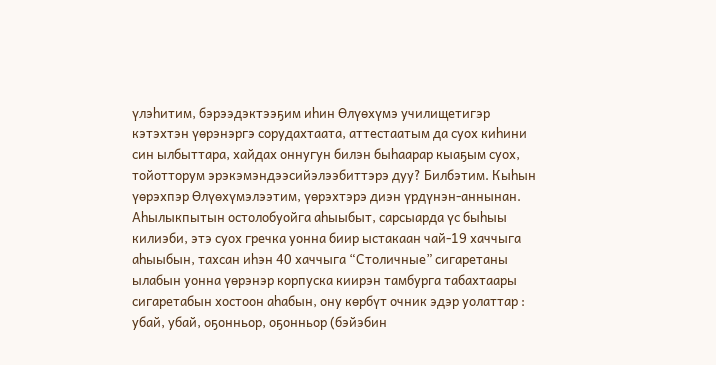үлэһитим, бэрээдэктээҕим иһин Өлүөхүмэ училищетигэр кэтэхтэн үөрэнэргэ сорудахтаата, аттестаатым да суох киһини син ылбыттара, хайдах оннугун билэн быһаарар кыаҕым суох, тойотторум эрэкэмэндээсийэлээбиттэрэ дуу? Билбэтим. Кыһын үөрэхпэр Өлүөхүмэлээтим, үөрэхтэрэ диэн үрдүнэн-аннынан. Аһылыкпытын остолобуойга аһыыбыт, сарсыарда үс быһыы килиэби, этэ суох гречка уонна биир ыстакаан чай-19 хаччыга аһыыбын, тахсан иһэн 40 хаччыга “Столичные” сигаретаны ылабын уонна үөрэнэр корпуска киирэн тамбурга табахтаары сигаретабын хостоон аһабын, ону көрбүт очник эдэр уолаттар : убай, убай, оҕонньор, оҕонньор (бэйэбин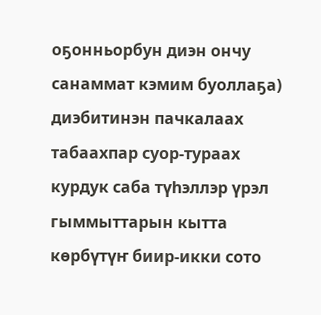оҕонньорбун диэн ончу санаммат кэмим буоллаҕа) диэбитинэн пачкалаах табаахпар суор-тураах курдук саба түһэллэр үрэл гыммыттарын кытта көрбүтүҥ биир-икки сото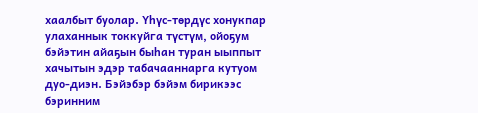хаалбыт буолар. Үһүс-төрдүс хонукпар улаханнык токкуйга түстүм, ойоҕум бэйэтин айаҕын быһан туран ыыппыт хачытын эдэр табачааннарга кутуом дуо-диэн. Бэйэбэр бэйэм бирикээс бэринним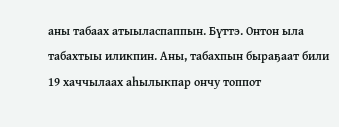аны табаах атыыласпаппын. Бүттэ. Онтон ыла табахтыы иликпин. Аны, табахпын быраҕаат били 19 хаччылаах аһылыкпар ончу топпот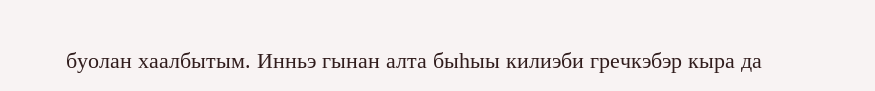буолан хаалбытым. Инньэ гынан алта быһыы килиэби гречкэбэр кыра да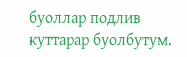буоллар подлив куттарар буолбутум.